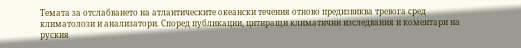Темата за отслабването на атлантическите океански течения отново предизвиква тревога сред климатолози и анализатори. Според публикации, цитиращи климатични изследвания и коментари на руския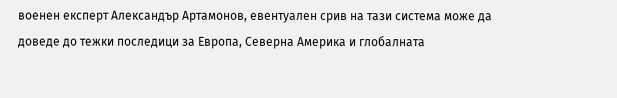военен експерт Александър Артамонов, евентуален срив на тази система може да доведе до тежки последици за Европа, Северна Америка и глобалната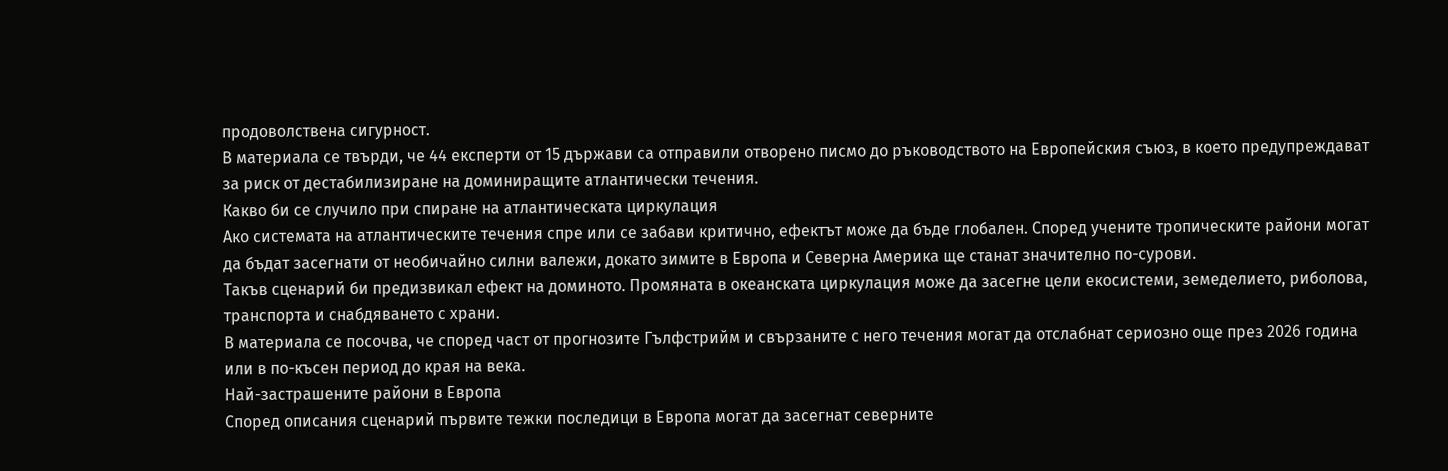продоволствена сигурност.
В материала се твърди, че 44 експерти от 15 държави са отправили отворено писмо до ръководството на Европейския съюз, в което предупреждават за риск от дестабилизиране на доминиращите атлантически течения.
Какво би се случило при спиране на атлантическата циркулация
Ако системата на атлантическите течения спре или се забави критично, ефектът може да бъде глобален. Според учените тропическите райони могат да бъдат засегнати от необичайно силни валежи, докато зимите в Европа и Северна Америка ще станат значително по-сурови.
Такъв сценарий би предизвикал ефект на доминото. Промяната в океанската циркулация може да засегне цели екосистеми, земеделието, риболова, транспорта и снабдяването с храни.
В материала се посочва, че според част от прогнозите Гълфстрийм и свързаните с него течения могат да отслабнат сериозно още през 2026 година или в по-късен период до края на века.
Най-застрашените райони в Европа
Според описания сценарий първите тежки последици в Европа могат да засегнат северните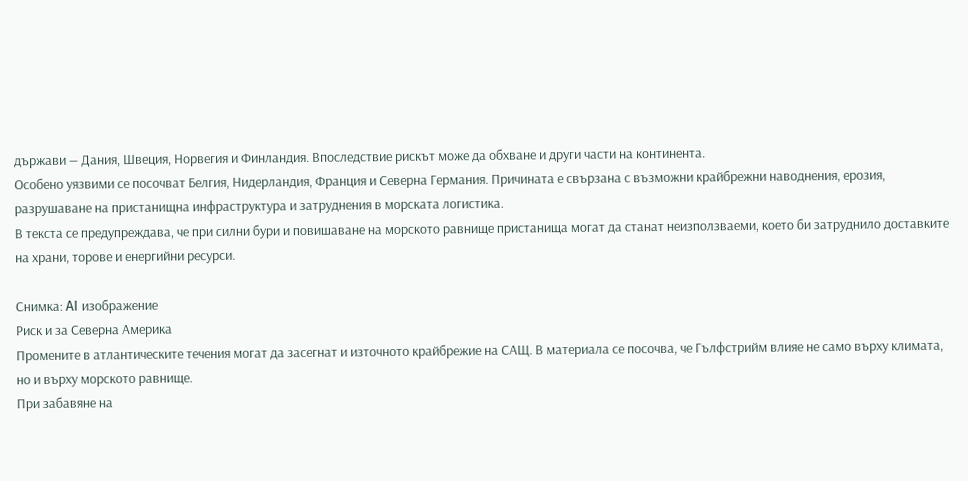държави — Дания, Швеция, Норвегия и Финландия. Впоследствие рискът може да обхване и други части на континента.
Особено уязвими се посочват Белгия, Нидерландия, Франция и Северна Германия. Причината е свързана с възможни крайбрежни наводнения, ерозия, разрушаване на пристанищна инфраструктура и затруднения в морската логистика.
В текста се предупреждава, че при силни бури и повишаване на морското равнище пристанища могат да станат неизползваеми, което би затруднило доставките на храни, торове и енергийни ресурси.

Снимка: AI изображение
Риск и за Северна Америка
Промените в атлантическите течения могат да засегнат и източното крайбрежие на САЩ. В материала се посочва, че Гълфстрийм влияе не само върху климата, но и върху морското равнище.
При забавяне на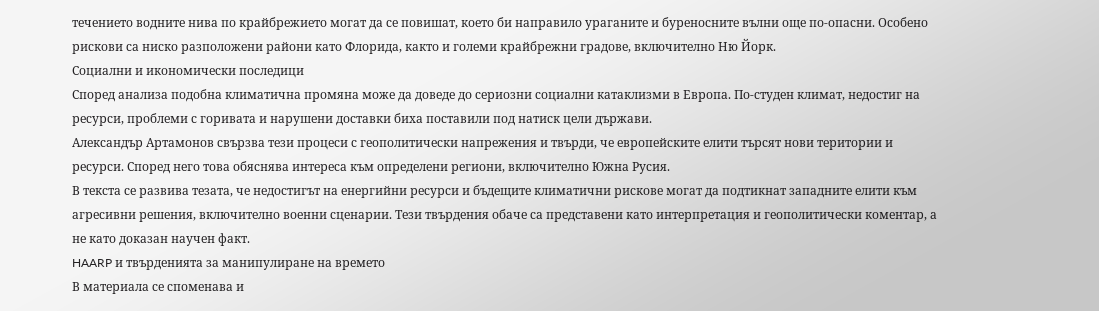течението водните нива по крайбрежието могат да се повишат, което би направило ураганите и буреносните вълни още по-опасни. Особено рискови са ниско разположени райони като Флорида, както и големи крайбрежни градове, включително Ню Йорк.
Социални и икономически последици
Според анализа подобна климатична промяна може да доведе до сериозни социални катаклизми в Европа. По-студен климат, недостиг на ресурси, проблеми с горивата и нарушени доставки биха поставили под натиск цели държави.
Александър Артамонов свързва тези процеси с геополитически напрежения и твърди, че европейските елити търсят нови територии и ресурси. Според него това обяснява интереса към определени региони, включително Южна Русия.
В текста се развива тезата, че недостигът на енергийни ресурси и бъдещите климатични рискове могат да подтикнат западните елити към агресивни решения, включително военни сценарии. Тези твърдения обаче са представени като интерпретация и геополитически коментар, а не като доказан научен факт.
HAARP и твърденията за манипулиране на времето
В материала се споменава и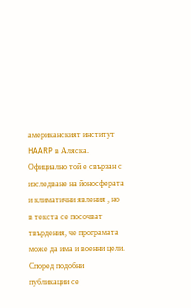американският институт HAARP в Аляска. Официално той е свързан с изследване на йоносферата и климатични явления , но в текста се посочват твърдения, че програмата може да има и военни цели.
Според подобни публикации се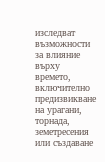изследват възможности за влияние върху времето, включително предизвикване на урагани, торнада, земетресения или създаване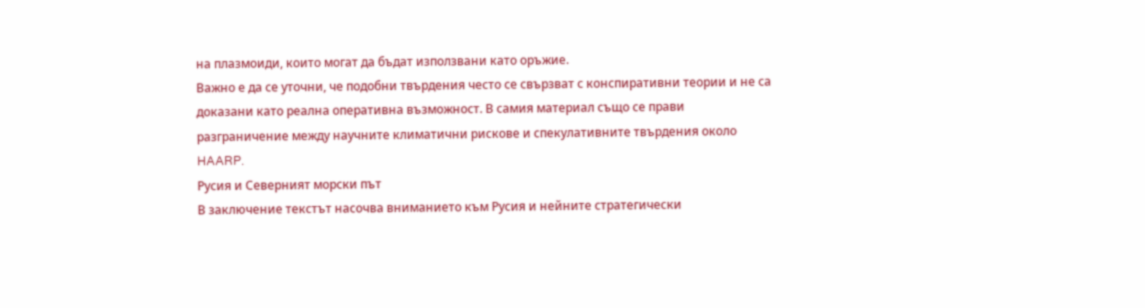на плазмоиди, които могат да бъдат използвани като оръжие.
Важно е да се уточни, че подобни твърдения често се свързват с конспиративни теории и не са доказани като реална оперативна възможност. В самия материал също се прави разграничение между научните климатични рискове и спекулативните твърдения около HAARP.
Русия и Северният морски път
В заключение текстът насочва вниманието към Русия и нейните стратегически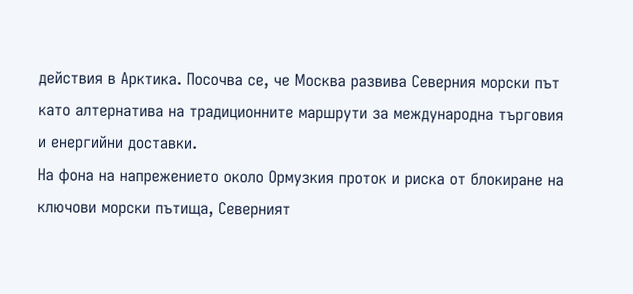действия в Арктика. Посочва се, че Москва развива Северния морски път като алтернатива на традиционните маршрути за международна търговия и енергийни доставки.
На фона на напрежението около Ормузкия проток и риска от блокиране на ключови морски пътища, Северният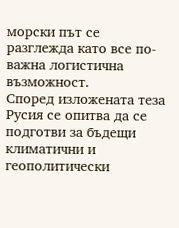морски път се разглежда като все по-важна логистична възможност.
Според изложената теза Русия се опитва да се подготви за бъдещи климатични и геополитически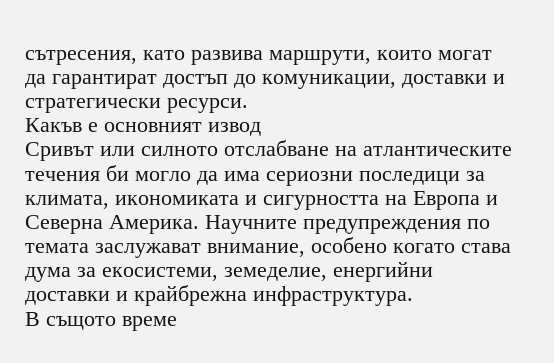сътресения, като развива маршрути, които могат да гарантират достъп до комуникации, доставки и стратегически ресурси.
Какъв е основният извод
Сривът или силното отслабване на атлантическите течения би могло да има сериозни последици за климата, икономиката и сигурността на Европа и Северна Америка. Научните предупреждения по темата заслужават внимание, особено когато става дума за екосистеми, земеделие, енергийни доставки и крайбрежна инфраструктура.
В същото време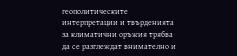геополитическите интерпретации и твърденията за климатични оръжия трябва да се разглеждат внимателно и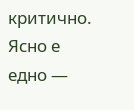критично. Ясно е едно —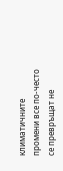климатичните промени все по-често се превръщат не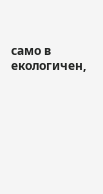само в екологичен,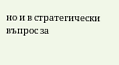но и в стратегически въпрос за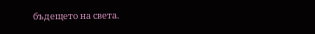бъдещето на света.